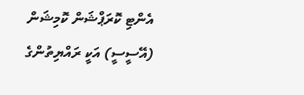އެންޓި ކޮރަޕްޝަން ކޮމިޝަން (އޭސީސީ) އަކީ ރައްޔިތުންގެ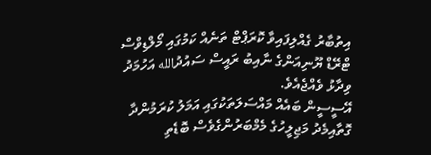އިތުބާރު ގެއްލިފައިވާ ކޮރަޕްޓް ތަނެއް ކަމުގައި މޯލްޑިވްސް ޓްރޭޑް ޔޫނިއަންގެ ނާއިބު ރައީސް ސައުދުالله އަހުމަދު ވިދާޅު ވެއްޖެއެވެ.
އޭސީސީން ބައެއް މައްސަލަތަކުގައި އަމަލު ކުރަމުންދާ ގޮތާއިމެދު މަޖިލީހުގެ މެމްބަރުންގެވެސް ބޮޑެތި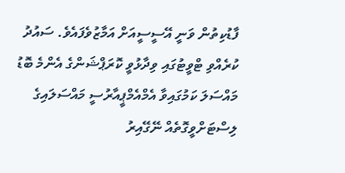ފާޑުކިތުން ވަނީ އޭސީސީއަށް އަމާޒުވެފައެވެ. ސައުދު ކުރެއްވި ޓްވީޓުގައި ވިދާޅުވީ ކޮރަޕްޝަންގެ އެންމެ ބޮޑު މައްސަލަ ކަމުގައިވާ އެމްއެމްޕީއާރުސީ މައްސަލައިގެ ލިސްޓަށްވީގޮތެއް ނޭގޭއިރު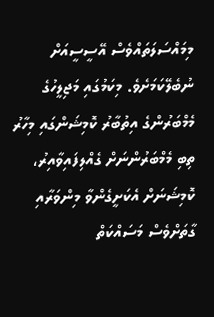މިމައްސަލަތައްވެސް އޭސީސީއަށް ނުބެލޭކަމަށެވެ. މިކަމުގައި މަޖިލީހުގެ މެމްބަރުންގެ އިތުބާރު ކޮމިޝަންގައި މިހާރު ތިބި މެމްބަރުންނަށް ގެއްލިފައިވާއިރު، ކޮމިޝަނަށް އެކަށީގެންވާ މިންވަރާއި ގާތަށްވެސް މަސައްކަތް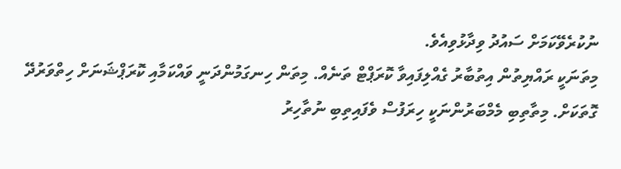ނުކުރެވޭކަމަށް ސައުދު ވިދާޅުވިއެވެ.
މިތަނަކީ ރައްޔިތުން އިތުބާރު ގެއްލިފައިވާ ކޮރަޕްޓް ތަނެއް. މިތަން ހިނގަމުންދަނީ ވައްކަމާއި ކޮރަޕްޝަނަށް ހިތްވަރުދޭ ގޮތަކަށް. މިތާތިބި މެމްބަރުންނަކީ ހިރަފުސް ވެފައިތިބި ނުތާހިރު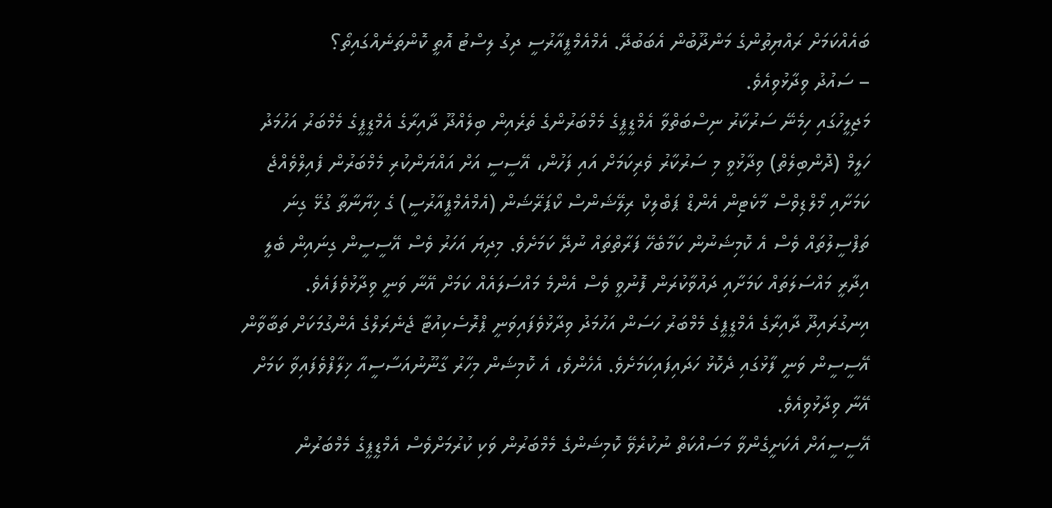ބައެއްކަމަށް ރައްޔިތުންގެ މަންދޫބުން އެބަބުދޭ. އެމްއެމްޕީއާރުސީ ދިގު ލިސްޓު އޮތީ ކޮންތަނެއްގައިތޯ؟
– ސައުދު ވިދާޅުވިއެވެ.
މަޖިލީހުގައި ހިމެނޭ ސަރުކާރު ނިސްބަތްވާ އެމްޑީޕީގެ މެމްބަރުންގެ ތެރެއިން ބިލެއްދޫ ދާއިރާގެ އެމްޑީޕީގެ މެމްބަރު އަހުމަދު ހަލީމް (ދޮންބިލެތް) ވިދާޅުވީ މި ސަރުކާރު ވެރިކަމަށް އައި ފަހުން، އޭސީސީ އަށް އައްޔަންކުރި މެމްބަރުން ފެއިލްވެއްޖެ ކަމަށާއި މޯލްޑިވްސް މާކެޓިން އެންޑް ޕަބްލިކް ރިލޭޝަންސް ކޯޕަރޭޝަން (އެމްއެމްޕީއާރުސީ) ގެ ޚިޔާނާތާ ގުޅޭ ގިނަ ތަފްސީލުތައް ވެސް އެ ކޮމިޝަނުން ކަމާބެހޭ ފަރާތްތައް ނުދޭ ކަމަށެވެ. މިދިޔަ އަހަރު ވެސް އޭސީސީން ގިނައިން ބެލީ އިދާރީ މައްސަލަތައް ކަމަށާއި ދައުވާކުރަން ފޮނުވީ ވެސް އެންމެ މައްސަލައެއް ކަމަށް އޭނާ ވަނީ ވިދާޅުވެފައެވެ.
އިނގުރައިދޫ ދާއިރާގެ އެމްޑީޕީގެ މެމްބަރު ހަސަން އަހުމަދު ވިދާޅުވެފައިވަނީ ޕްރޮސެކިއުޓާ ޖެނެރަލްގެ އެންގުމަކަށް ތަބާވާން އޭސީސީން ވަނީ ފާޅުގައި ދެކޮޅު ހަދައިފައިކަމަށެވެ. އެހެންވެ، އެ ކޮމިޝަން މިހާރު ގާނޫނުއަސާސީއާ ޚިލާފްވެފައިވާ ކަމަށް އޭނާ ވިދާޅުވިއެވެ.
އޭސީސީއަށް އެކަށީގެންވާ މަސައްކަތް ނުކުރެވޭ ކޮމިޝަންގެ މެމްބަރުން ވަކި ކުރުމަށްވެސް އެމްޑީޕީގެ މެމްބަރުން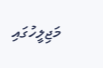މަޖިލީހުގައި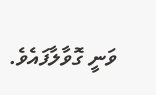ވަނީ ގޮވާލާފައެވެ.